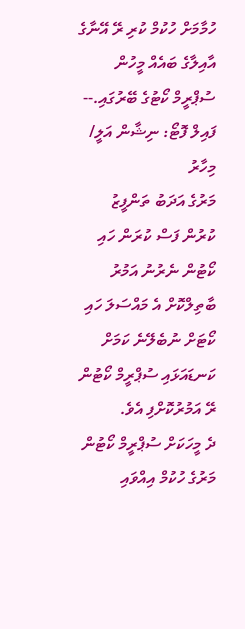ހުމާމަށް ހުކުމް ކުރި ރޭ އޭނާގެ އާއިލާގެ ބައެއް މީހުން ސުޕްރީމް ކޯޓުގެ ބޭރުގައި.-- ފައިލް ފޮޓޯ: ނިޝާން އަލީ/ މިހާރު
މަރުގެ އަދަބު ތަންފީޒު ކުރުން ފަސް ކުރަން ހައި ކޯޓުން ނެރުނު އަމުރު ބާތިލްކޮށް އެ މައްސަލަ ހައި ކޯޓަށް ނުބެލޭނެ ކަމަށް ކަނޑައަޅައި ސުޕްރީމް ކޯޓުން ރޭ އަމުރުކޮށްފި އެވެ.
ދެ މީހަކަށް ސުޕްރީމް ކޯޓުން މަރުގެ ހުކުމް އިއްވައި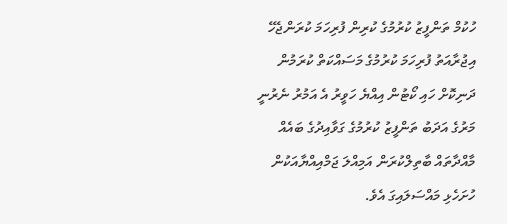ހުކުމް ތަންފީޒު ކުރުމުގެ ކުރިން ފުރިހަމަ ކުރަންޖެހޭ އިޖުރާއަތު ފުރިހަމަ ކުރުމުގެ މަސައްކަތް ކުރަމުން ދަނިކޮށް ހައި ކޯޓުން އިއްޔެ ހަވީރު އެ އަމުރު ނެރުނީ މަރުގެ އަދަބު ތަންފީޒު ކުރުމުގެ ގަވާއިދުގެ ބައެއް މާއްދާތައް ބާތިލްކުރަން އަމިއްލަ ޖަމްއިއްޔާއަކުން ހުށަހެޅި މައްސަލައިގަ އެވެ.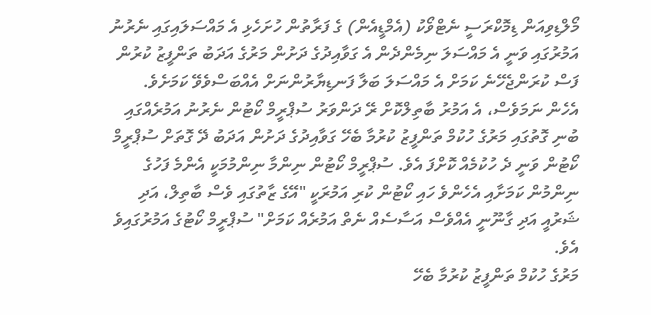މޯލްޑިވިއަން ޑިމޮކްރަސީ ނެޓްވޯކު (އެމްޑީއެން) ގެ ފަރާތުން ހުށަހެޅި އެ މައްސަލައިގައި ނެރުނު އަމުރުގައި ވަނީ އެ މައްސަލަ ނިމެންދެން އެ ގަވާއިދުގެ ދަށުން މަރުގެ އަދަބު ތަންފީޒު ކުރުން ފަސް ކުރަންޖެހޭނެ ކަމަށް އެ މައްސަލަ ބަލާ ފަނޑިޔާރުންނަށް އެއްބަސްވެވޭ ކަމަށެވެ.
އެހެން ނަމަވެސް، އެ އަމުރު ބާތިލްކޮށް ރޭ ދަންވަރު ސުޕްރީމް ކޯޓުން ނެރުނު އަމުރެއްގައި ބުނި ގޮތުގައި މަރުގެ ހުކުމް ތަންފީޒު ކުރުމާ ބެހޭ ގަވާއިދުގެ ދަށުން އަދަބު ދޭ ގޮތަށް ސުޕްރީމް ކޯޓުން ވަނީ ދެ ހުކުމެއް ކޮށްފަ އެވެ. ސުޕްރީމް ކޯޓުން ނިންމާ ނިންމުމަކީ އެންމެ ފަހުގެ ނިންމުން ކަމަށާއި އެހެންވެ ހައި ކޯޓުން ކުރި އަމުރަކީ "އޭގެ ޒާތުގައި ވެސް ބާތިލް، އަދި ޝަރުއީ އަދި ގާނޫނީ އެއްވެސް އަސާސެއް ނެތް އަމުރެއް ކަމަށް" ސުޕްރީމް ކޯޓުގެ އަމުރުގައިވެ އެވެ.
މަރުގެ ހުކުމް ތަންފީޒު ކުރުމާ ބެހޭ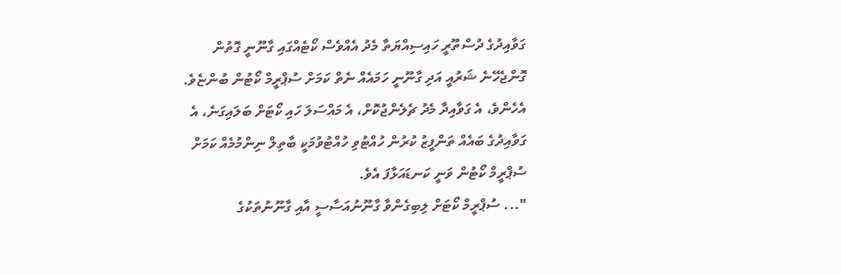ގަވާއިދުގެ ދުސްތޫރީ ހައިސިއްޔަތާ މެދު އެއްވެސް ކޯޓެއްގައި ގާނޫނީ ގޮތުން ގޮންޖެހޭނެ ޝަރުއީ އަދި ގާނޫނީ ހަމައެއް ނެތް ކަމަށް ސުޕްރީމް ކޯޓުން ބުންޏެވެ. އެހެންވެ، އެ ގަވާއިދާ މެދު ޗެލެންޖުކޮށް، އެ މައްސަލަ ހައި ކޯޓަށް ބަލައިގަނެ، އެ ގަވާއިދުގެ ބައެއް ތަންފީޒު ކުރުން ހުއްޓުވި ހުއްޓުވުމަކީ ބާތިލް ނިންމުމެއް ކަމަށް ސުޕްރީމް ކޯޓުން ވަނީ ކަނޑައަޅާފަ އެވެ.
"... ސުޕްރީމް ކޯޓަށް ލިބިގެންވާ ގާނޫނުއަސާސީ އާއި ގާނޫނުތަކުގެ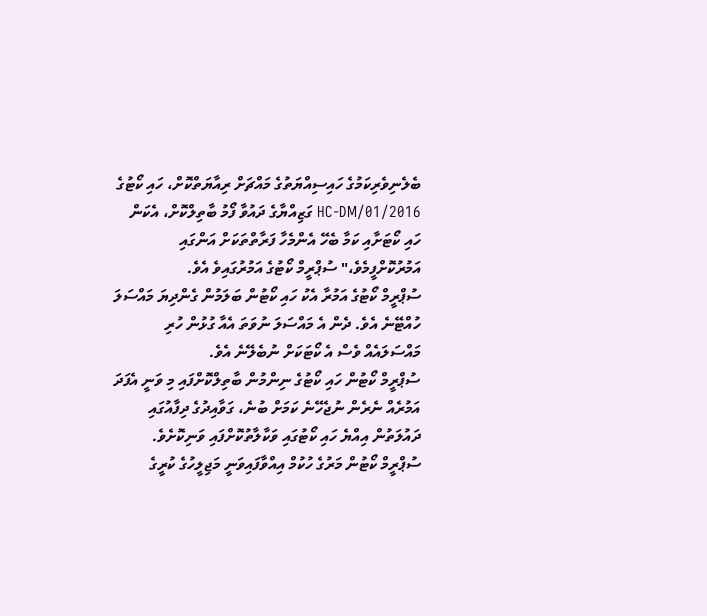ބެލެނިވެރިކަމުގެ ހައިސިއްޔަތުގެ މައްޗަށް ރިއާޔަތްކޮށް، ހައި ކޯޓުގެ 2016/HC-DM/01 ގަޒިއްޔާގެ ދައުވާ ފޯމު ބާތިލްކޮށް، އެކަން ހައި ކޯޓަށާއި ކަމާ ބެހޭ އެންމެހާ ފަރާތްތަކަށް އަންގައި އަމުރުކޮށްފީމެވެ،" ސުޕްރީމް ކޯޓުގެ އަމުރުގައިވެ އެވެ.
ސުޕްރީމް ކޯޓުގެ އަމުރާ އެކު ހައި ކޯޓުން ބަލަމުން ގެންދިޔަ މައްސަލަ ހުއްޓޭނެ އެވެ. ދެން އެ މައްސަލަ ނުވަތަ އެއާ ގުޅުން ހުރި މައްސަލައެއް ވެސް އެ ކޯޓަކަށް ނުބެލޭނެ އެވެ.
ސުޕްރީމް ކޯޓުން ހައި ކޯޓުގެ ނިންމުން ބާތިލްކޮށްފައި މި ވަނީ އެފަދަ އަމުރެއް ނެރެން ނުޖެހޭނެ ކަމަށް ބުނެ، ގަވާއިދުގެ ދިފާއުގައި ދައުލަތުން އިއްޔެ ހައި ކޯޓުގައި ވަކާލާތުކޮށްފައި ވަނިކޮށެވެ.
ސުޕްރީމް ކޯޓުން މަރުގެ ހުކުމް އިއްވާފައިވަނީ މަޖިލީހުގެ ކުރީގެ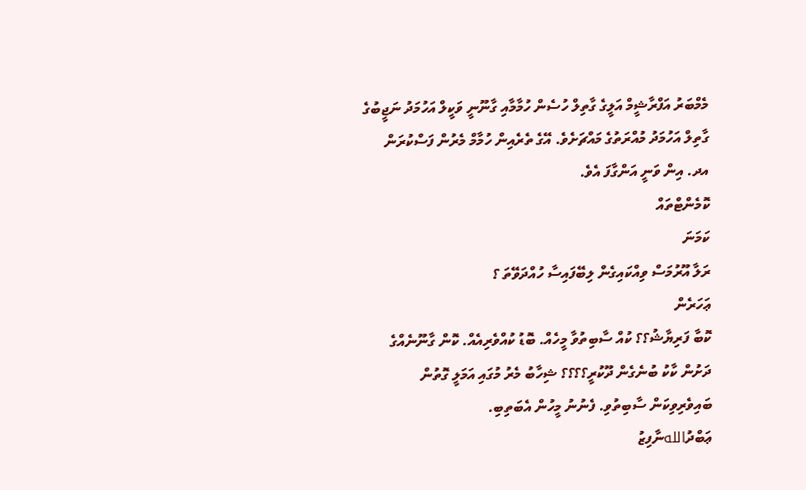މެމްބަރު އަފްރާޝީމް އަލީގެ ގާތިލް ހުސެން ހުމާމާއި ގާނޫނީ ވަކީލް އަހުމަދު ނަޖީބުގެ ގާތިލް އަހުމަދު މުއްރަތުގެ މައްޗަށެވެ. އޭގެ ތެރެއިން ހުމާމް މެރުން ފަސްކުރަން އދ. އިން ވަނީ އަންގާފަ އެވެ.
ކޮމެންޓްތައް
ކަމަނަ
ރަލާ އޫރުމަސް ވިއްކައިގެން ލިބޭފައިސާ ހުއްދަވޭތަ ؟
ޢަހަރެން
ކޮބާ ފަރިޔާޝު؟؟ ކުއް ސާބިތުވާ މީހެއް. ބޮޑު ކުއްވެރިއެއް. ކޮން ގާނޫނެއްގެ ދަށުން ކާކު ބުނެގެން ދޫކުރީ؟؟؟؟ ޝިހާބު މެރު މުގައި އަމަލީ ގޮތުން ބައިވެރިވިކަން ސާބިތުވި. ފެނުނު މީހުން އެބަތިބި.
ޢަބްދުاللهނާފިޒު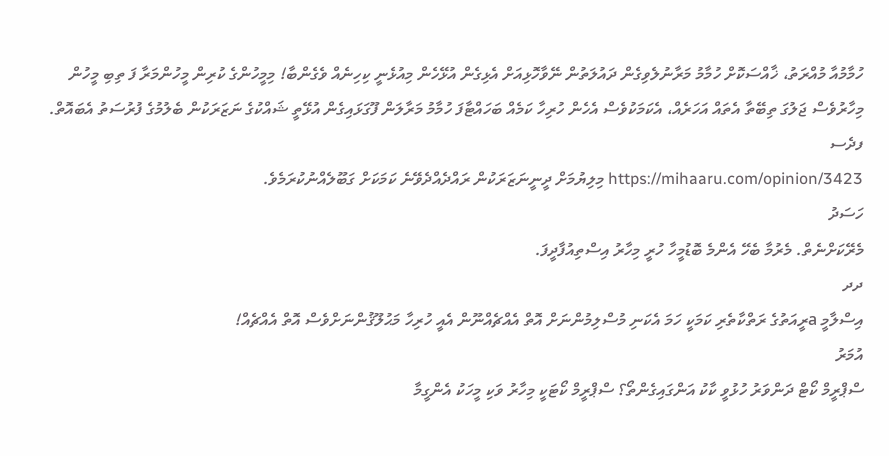ހުމާމުއާ މުއްރަތު، ޚާއްސަކޮށް ހުމާމު މަރާނުލެވިގެން ދައުލަތުން ނޭވާހޮޅިއަށް އެޅިގެން އުޅޭހެން މިއުޅެނީ ކިހިނެއް ވެގެންބާ! މިމީހުންގެ ކުރިން މީހުންމަރާ ފަ ތިބި މީހުން މިހާރުވެސް ޖަލުގަ ތިބޭތާ އެތައް އަހަރެއް، އެކަމަކުވެސް އެހެން ހުރިހާ ކަމެއް ބަހައްޓާފަ ހުމާމު މަރާލަން ފޫގަޅައިގެން އުޅޭތީ ޝައްކުގެ ނަޒަރަކުން ބެލުމުގެ ފުރުސަތު އެބައޮތް.
ފދެސ
https://mihaaru.com/opinion/3423 މިލިޔުމަށް ދީނީނަޒަރަކުން ރައްދެއްދެވޭނެ ކަމަކަށް ގަބޫލެއްނުކުރަމެވެ.
ހަސަދު
މެރޭކަށްނެތް. މެރުމާ ބެހޭ އެންމެ ބޮޑުމީހާ ހުރީ މިހާރު އިސްތިއުފާދީފަ.
ދދ
އިސްލާމީ aރީއަތުގެ ރަތްކާތެރި ކަމަކީ ހަމަ އެކަނި މުސްލިމުންނަށް އޮތް އެއްޗެއްނޫން އެއީ ހުރިހާ މަޙުލޫޤުންނަށްވެސް އޮތް އެއްޗެއް!
އުމަރު
ސްޕްރީމް ކޯޓް ދަންވަރު ހުޅުވީ ކާކު އަންގައިގެންތޯ؟ ސްޕްރީމް ކޯޓަކީ މިހާރު ވަކި މީހަކު އެންގީމާ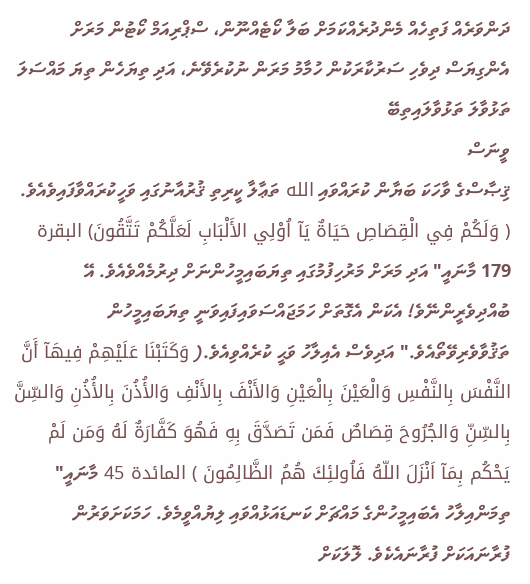ދަންވަރެއް ފަތިހެއް މެންދުރެއްކަމަށް ބަލާ ކޯޓެއްނޫން، ސްޕްރިއަމް ކޯޓުން މަރަށް އެންގިޔަސް ދިވެހި ސަރުކާރަކުން ހުމާމު މަރަން ނުކުރެވޭނެ، އަދި ތިޔަހެން ތިޔަ މައްސަލަ ތަޅުވާލަ ތަޅުވާލައިތިބޭ
ވީނަސް
ޤިޞާސްގެ ވާހަކަ ބަޔާން ކުރައްވައި الله ތަޢާލާ ކީރިތި ޤުރުއާނުގައި ވަހީކުރައްވާފައިވެއެވެ. ( وَلَكُمْ فِي الْقِصَاصِ حَيَاةٌ يَآ اُوْلِي الأَلْبَابِ لَعَلَّكُمْ تَتَّقُونَ) البقرة 179 މާނައީ" އަދި މަރަށް މަރުހިފުމުގައި ތިޔަބައިމީހުންނަށް ދިރުމެއްވެއެވެ. އޭ ބުއްދިވެރީންނޭވެ! އެކަން އެގޮތަށް ހަމަޖައްސަވައިފައިވަނީ ތިޔަބައިމީހުން ތަޤުވާވެރިވޭތޯއެވެ." އަދިވެސް އެއިލާހު ވަޙީ ކުރެއްވިއެވެ.( وَكَتَبْنَا عَلَيْهِمْ فِيهَآ أَنَّ النَّفْسَ بِالنَّفْسِ وَالْعَيْنَ بِالْعَيْنِ وَالأَنْفَ بِالأَنْفِ وَالأُذُنَ بِالأُذُنِ وَالسِّنَّ بِالسِّنِّ وَالجُرُوحَ قِصَاصٌ فَمَن تَصَدَّقَ بِهِ فَهُوَ كَفَّارَةٌ لَهُ وَمَن لَمْ يَحْكُم بِمَآ اَنْزَلَ اللّهُ فَاُولئِكَ هُمُ الظَّالِمُونَ ) المائدة 45 މާނައީ" ތިމަންއިލާހު އެބައިމީހުންގެ މައްޗަށް ކަނޑައަޅުއްވައި ލިޔުއްވީމެވެ. ހަމަކަށަވަރުން ފުރާނައަކަށް ފުރާނައެކެވެ. ލޮލަކަށް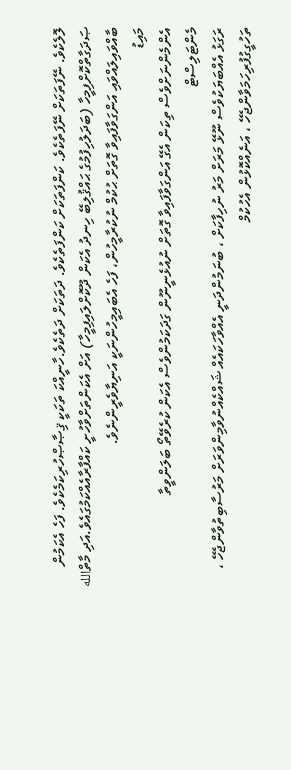ލޮލެކެވެ. ނޭފަތަކަށް ނޭފަތެކެވެ. ކަންފަތަކަށް ކަންފަތެކެވެ. ދަތަކަށް ދަތެކެވެ.ހާނީއްކަ ތަކަކީ ޤިޞާޞްހުރިކަމެކެވެ. ފަހެ އެކަމުން ޞަދަގާތްކޮށްފިމީހާ (ބަދަލުހިފުމުގެ ޙައްޤުލިބޭ ހިނދު އެކަން ދޫކޮށްލައިފިމީހާ) އަށް އެކަންތަށްވާހުށީ ކައްފާރާއެއްކަމުގައެވެ.އަދި މާތްالله ބާއްވައިލައްވައި އަންގަވާފައިވާ ގޮތަށް ޙުކުމް ނުކުރާމީހުން، ފަހެ އެބައިމީހުންނަކީ އަނިޔާވެރީންނެވެ.
މައިޑު
އެންމެންނަށްވެސް ތިކަން އެގޭ އަންގަވާފައިވާ ގޮތަށް ނުއުޅެނީނޫން ގަދަކަމުންވެސް އެކަން ކުރެވޭތޯ ބަލަންވީތާ
މެންޓަލިސްޓް
ރަގަޅު އެއްބަޔަކުވެސް ނޫޅޭ މަރަށް މަރު ނުހިފާކަށް ، ބުނަމުންދަނީ އެއްވާހަކައެއް ޝައްކެއްނުވާމިންވަރަށް މަރުސާބިތުވާންޖެހޭ ، ތަހުގީގުފުރިހަމަވާންޖެހޭ ، އަނެއްކޮޅުން އެހުކުމް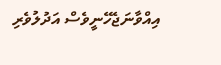އިއްވާނަޖެހޭނީވެސް އަދުލުވެރި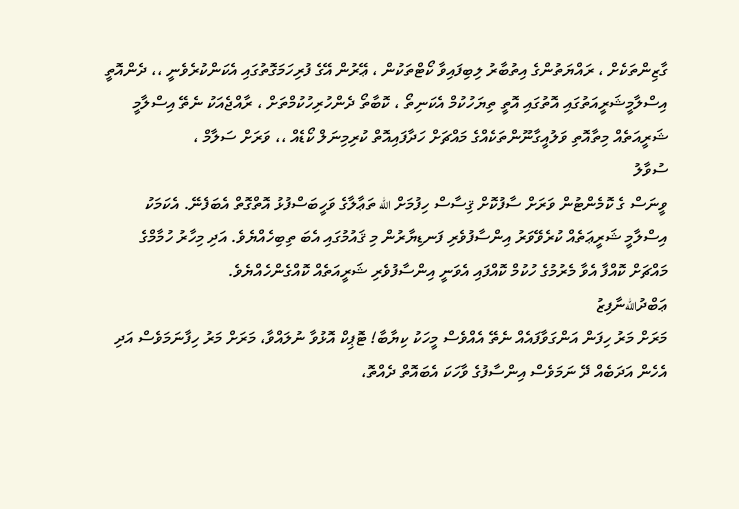ގާޒިންތަކެށް ، ރައްޔަތުންގެ އިތުބާރު ލިބިފައިވާ ކޯޓްތަކުން ، ޢޭރުން އޭގެ ފުރިހަމަގޮތުގައި އެކަންކުރެވެނީ ،، ދެންއޮތީ އިސްލާމީޝަރީއަތުގައި އޮތުގައި އޮތީ ތިޔަހުކުމް އެކަނިތޯ ، ކޮބާތޯ ދެންހުރިހުކުމްތަށް ، ރާއްޖެއަކު ނެތޭ އިސްލާމީ ޝަރީއަތެއް މިތާއޮތި ވަލުއީގާނޫންތަކެއްގެ މައްޗަށް ހަދާފައިއޮތް ކުރިމިނަލް ކޯޑެއް ،، ވަރަށް ސަލާމް ،
ސުވާލު
ވީނަސް ގެ ކޮމެންޓުން ވަރަށް ސާފުކޮށް ޤިސާސް ހިފުމަށް الله ތަޢާލާގެ ވަހީބަސްފުޅު އޮތްގޮތް އެބަފެނޭ. އެކަމަކު އިސްލާމީ ޝަރީޢަތެއް ކުރެވޭވަރު އިންސާފުވެރި ފަނޑިޔާރުން މި ޤައުމުގައި އެބަ ތިބިހެއްޔެވެ. އަދި މިހާރު ހުމާމްގެ މައްޗަށް ކޮއްފާ އެވާ މެރުމުގެ ހުކުމް ކޮއްފައި އެވަނީ އިންސާފުވެރި ޝަރީއަތެއް ކޮއްގެންހެއްޔެވެ.
ޢަބްދުاللهނާފިޒު
މަރަށް މަރު ހިފަން އަންގަވާފައެއް ނެތޭ އެއްވެސް މީހަކު ކިޔާބާ! ޓޮޕިކް އޮޅުވާ ނުލައްވާ، މަރަށް މަރު ހިފާނަމަވެސް އަދި އެހެން އަދަބެއް ދޭ ނަމަވެސް އިންސާފުގެ ވާހަކަ އެބައޮތް ދެއްތޮ،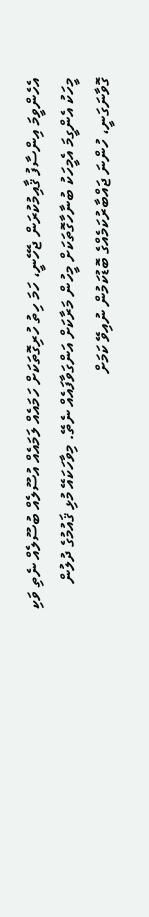އެހެންވީމަ އިންސާފު ޤާއިމުކުރަން ޖެހޭނީ، ހަމަ ހިތު ހުރިގޮތަކަށް ހަމައެއް ލަމައެއް އުސޫލެއް ބުސޫލެއް ނެތި ވަކި މީހަކު އެންގީމަ އެމީހަކު ބުނާހާގޮތަކަށް މީހުން މަރާކަށް އަންގަވާފައެއް ނެތޭ. މިވާހަކައޭ މުޅި ޤައުމުގެ ދުލުން ގޮވާނަގަނީ، ހުންނަ ޖައްބާރުކަމެއްގެ ބޮޑުކަމުން ނުއިވޭ ކަމަށް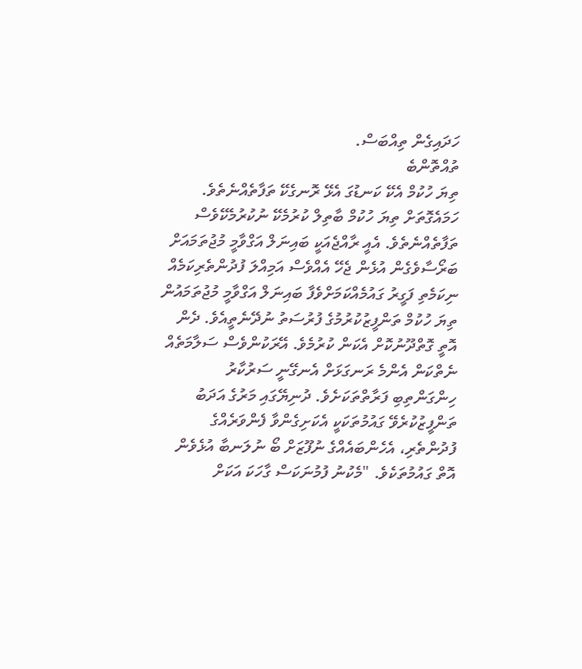ހަދައިގެން ތިއްބަސް.
ތުއްތޮންބެ
ތިޔަ ހުކުމް އެކޭ ކަނޑުގަ އެޅޭ ރޮނގެކޭ ތަފާތެއްނެތެވެ. ހަމައެގޮތަށް ތިޔަ ހުކުމް ބާތިލް ކުރުމެކޭ ނުކުރުމެކޭވެސް ތަފާތެއްނެތެވެ. އެއީ ރާއްޖެއަކީ ބައިނަލް އަގްވާމީ މުޖުތަމައަށް ބަރޯސާވެގެން އުޅެން ޖެހޭ އެއްވެސް އަމިއްލަ ފުދުންތެރިކަމެއް ނިކަމެތި ފަގީރު ގައުމެއްކަމަށްވެފާ ބައިނަލް އަގްވާމީ މުޖުތަމައުން ތިޔަ ހުކުމް ތަންފީޒުކުރުމުގެ ފުރުސަތު ނުދޭނެތީއެވެ. ދެން އޮތީ ގޮތްދޫނުކޮށް އެކަން ކުރުމެވެ. އޭރަކުންވެސް ސަލާމަތެއް ނެތްކަން އެންމެ ރަނގަޅަށް އެނގޭނީ ސަރުކާރު ހިންގަންތިބި ފަރާތްތަކަށެވެ. ދުނިޔޭގައި މަރުގެ އަދަބު ތަންފީޒުކުރެވޭ ގައުމުތަކަކީ އެކަށިގެންވާ ފެންވަރެއްގެ ފުދުންތެރި، އެހެންބައެއްގެ ނުފޫޒަށް ބޯ ނުލަނބާ އުޅެވެން އޮތް ގައުމުތަކެވެ. "މެކުނު ފުމުނަކަސް ގާހަކަ އަކަށް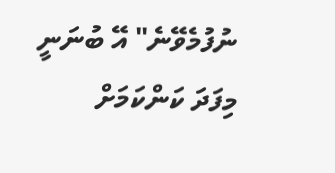ނުފުމެވޭނެ" އޭ ބުނަނީ މިފަދަ ކަންކަމަށް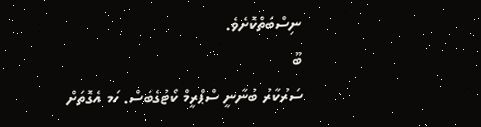ނިސްބަތްކޮށެވެ.
ބޫ
ސަރުކާރު ބުނާނީ ސްޕްރީމް ކޯޓުގެބަސް. ހަމ އެގޮތަށް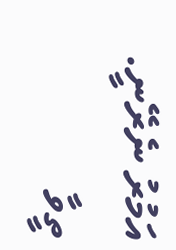އަމުރު ނެރޭނީ. ތީވާ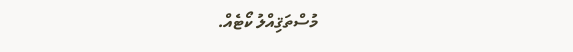މުސްތަޤިއްލު ކޯޓެއް.